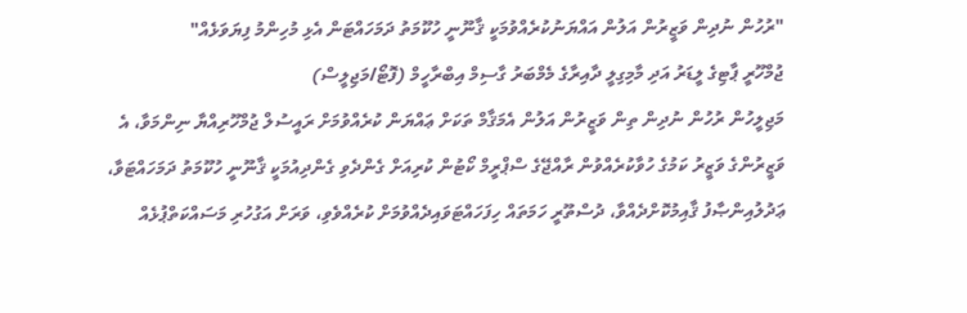"ރުހުން ނުދިން ވަޒީރުން އަލުން އައްޔަނުކުރެއްވުމަކީ ޤާނޫނީ ހުކޫމަތު ދަމަހައްޓަން އެޅި މުހިންމު ފިޔަވަޅެއް"
ޖުމްހޫރީ ޕާޓިގެ ލީޑަރު އަދި މާމިގިލީ ދާއިރާގެ މެމްބަރު ގާސިމް އިބްރާހީމް (ފޮޓޯ/މަޖިލީސް)
މަޖިލީހުން ރުހުން ނުދިން ތިން ވަޒީރުން އަލުން އެމަޤާމް ތަކަށް ޢައްޔަން ކުރެއްވުމަށް ރައީސުލް ޖުމްހޫރިއްޔާ ނިންމަވާ، އެ ވަޒީރުންގެ ވަޒީރު ކަމުގެ ހުވާކުރެއްވުން ރާއްޖޭގެ ސްޕްރީމް ކޯޓުން ކުރިއަށް ގެންދެވި ގެންދިއުމަކީ ޤާނޫނީ ހުކޫމަތު ދަމަހައްޓަވާ، ޢަދުލުއިންޞާފު ޤާއިމުކޮށްދެއްވާ، ދުސްތޫރީ ހަމަތައް ހިފަހައްޓަވައިދެއްވުމަށް ކުރެއްވެވި، ވަރަށް އަގުހުރި މަސައްކަތްޕުޅެއް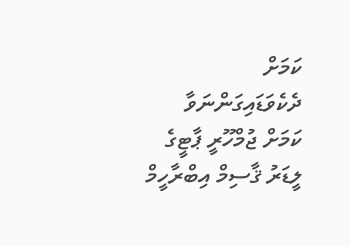ކަމަށް ދެކެވަޑައިގަންނަވާ ކަމަށް ޖުމްހޫރީ ޕާޓީގެ ލީޑަރު ޤާސިމް އިބްރާހީމް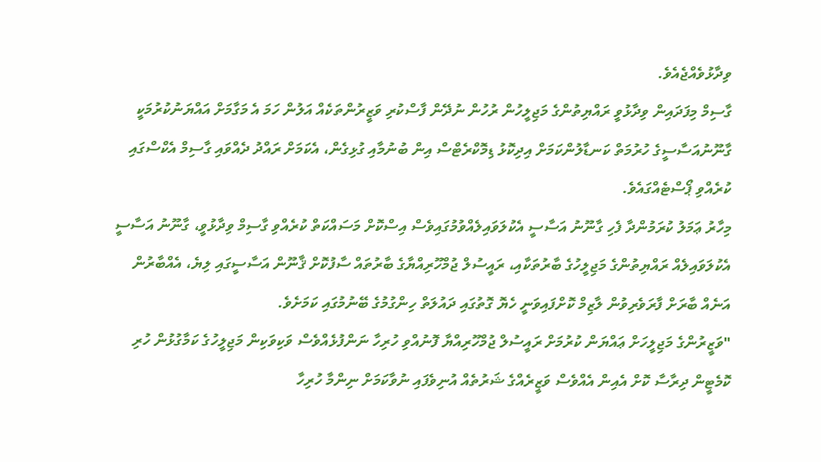ވިދާޅުވެއްޖެއެވެ.
ގާސިމް މިފަދައިން ވިދާޅުވީ ރައްޔިތުންގެ މަޖިލީހުން ރުހުން ނުދޭން ފާސްކުރި ވަޒީރުންތަކެއް އަލުން ހަމަ އެ މަގާމަށް އައްޔަނުކުރުމަކީ ގާނޫނުއަސާސީގެ ހުރުމަތް ކަނޑާލުންކަމަށް އިދިކޮޅު ޑިމޮކްރެޓްސް އިން ބުނުމާއި ގުޅިގެން، އެކަމަށް ރައްދު ދެއްވައި ގާސިމް އެކްސްގައި ކުރެއްވި ޕޯސްޓެއްގައެވެ.
މިހާރު ޢަމަލު ކުރަމުންދާ ފެހި ގާނޫނު އަސާސީ އެކުލަވައިލެއްވުމުގައިވެސް އިސްކޮށް މަސައްކަތް ކުރެއްވި ގާސިމް ވިދާޅުވީ، ގާނޫނު އަސާސީ އެކުލަވައިލެއް ރައްޔިތުންގެ މަޖިލީހުގެ ބާރުތަކާއި، ރައީސުލް ޖުމްހޫރިއްޔާގެ ބާރުތައް ސާފުކޮށް ޤާނޫން އަސާސީގައި ލިޔެ، އެއްބާރުން އަނެއް ބާރަށް ފާރަވެރިވުން ލާޒިމް ކޮށްފައިވަނީ ހެޔޮ ގޮތުގައި ދައުލަތް ހިންގުމުގެ ބޭނުމުގައި ކަމަށެވެ.
"ވަޒީރުންގެ މަޖިލީހަށް ޢައްޔަން ކުރުމަށް ރައީސުލް ޖުމްހޫރިއްޔާ ފޮނުއްވި ހުރިހާ ނަންފުޅެއްވެސް ވަކިވަކިން މަޖިލީހުގެ ކަމާގުޅުން ހުރި ކޮމެޓީން ދިރާސާ ކޮށް އެއިން އެއްވެސް ވަޒީރެއްގެ ޝަރުތެއް އުނިވެފައި ނުވާކަމަށް ނިންމާ ހުރިހާ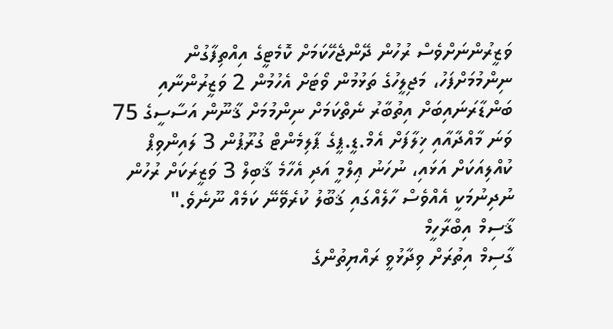ވަޒީރުންނަށްވެސް ރުހުން ދޭންޖެހޭކަމަށް ކޮމެޓީގެ އިއްތިފާގުން ނިންމުމަށްފަހު، މަޖިލީހުގެ ތަޅުމުން ވޯޓަށް އެހުމުން 2 ވަޒީރުންނާއި ބަންޑާރަނައިބަށް އިތުބާރު ނެތްކަމަށް ނިންމުމަށް ޤާނޫން އަސާސީގެ 75 ވަނަ މާއްދާއާއި ޚިލާފަށް އެމް.ޑީ.ޕީގެ ޕާލިމެންޓް ގުރޫޕުން 3 ލައިންވިޕް ކުއްލިއަކަށް އަޅައި، ނުހަނު ޢިލްމީ އަދި އެހާމެ ޤާބިލް 3 ވަޒީރަކަށް ރުހުން ނުދިނުމަކީ އެއްވެސް ހާލެއްގައި ޤަބޫލު ކުރެވޭނޭ ކަމެއް ނޫނެވެ."
ޤާސިމް އިބްރާހީމް
ގާސިމް އިތުރަށް ވިދާޅުވީ ރައްޔިތުންގެ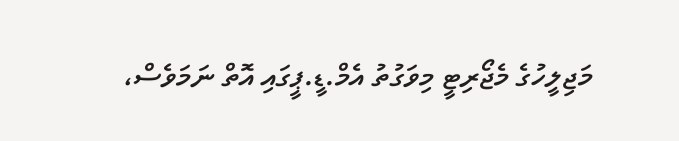މަޖިލީހުގެ މެޖޯރިޓީ މިވަގުތު އެމް.ޑީ.ޕީގައި އޮތް ނަމަވެސް،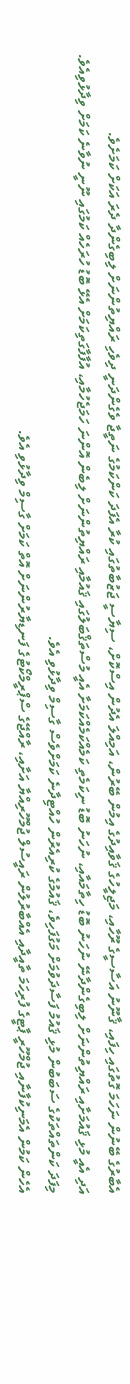އެބާރުގެ ބޭނުން ނަހަމަ ގޮތުގައި ހިފައި، ޤާނޫނު އަސާސީގެ ރޫހާއި، މަޖިލީހުގެ ޤަވާއިދުގެ އިމުން ބޭރުން، އަމިއްލަ އެދުން އިސްކޮށް، ސިޔާސީ ޖަޒުބާތުގައި ކުރާ އެފަދަ ކަންކަމުގެ ނަތީޖާ ވެގެންދަނީ ދިވެހި ރައްޔިތުންނަށް ލިބިގެންދާ ދެރަ އަކަށް ކަމަށެވެ.
އަދި އެއީ މުޅި ޤައުމަށާއި ރައްޔިތުންނަށް ލިބިގެންދާނޭ ނުހަނު ބޮޑު ހިތާމައާއި، ނުހަނު ބޮޑު ނިކަމެތި ކަމެއްކަމެއްކަމަށާ އެއީ މުސްތަޤްބަލުގައި ޤައުމާއި ރައްޔިތުންނަށް ލިބެން އޮންނަ ހަމަޖެހުމާއި، އުފާފާގަތިކަމަށް އެޅޭ ބޮޑު ހުރަހެއް ކަމުގައި ނޫނީ ނުވާނެ ކަމަށް ވިދާޅުވިއެވެ.
މިފަދަ ކަންތައްތަކުގެ ސަބަބުން މުޅި ޤައުމު ފަސާދަވުމަށް މަގުފަހިވެ، ޤައުމުގެ ކުރިއެރުން ހުއްޓިދާނެ ކަމަށްވެސް ގާސިމް ވިދާޅުވި އެވެ.
އެހެން ކަމުން އެމަނިކުފާނާއި ޖުމްހޫރީ ޕާޓީގެ ފުރިހަމަ ތާއީދާއި އެއްބާރުލުން ރައީސުލް ޖުމްހޫރިއްޔާ އަށާއި، ރާއްޖޭގެ ސްޕްރީމްކޯޓުގެ ފަނޑިޔާރުންނަށް އޮތް ކަމަށް ގާސިމް ވިދާޅުވި އެވެ.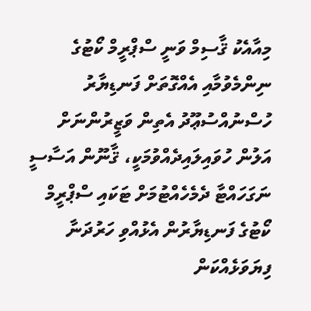މިއާއެކު ޤާސިމް ވަނީ ސްޕްރީމް ކޯޓުގެ ނިންމެވުމާއި އެއްގޮތަށް ފަނޑިޔާރު ހުސްނުއްސުޢޫދު އެތިން ވަޒީރުންނަށް އަލުން ހުވައިލައިދެއްވުމަކީ، ޤާނޫން އަސާސީ ނަގަހައްޓާ ދެމެހެއްޓުމަށް ޓަކައި ސްޕްރީމް ކޯޓުގެ ފަނޑިޔާރުން އެޅުއްވި ހަރުދަނާ ފިޔަވަޅެއްކަން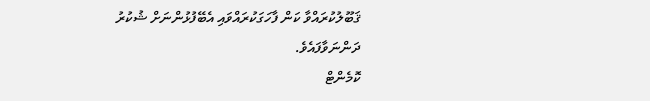ޤަބޫލުކުރައްވާ ކަން ފާހަގަކުރައްވައި އެބޭފުޅުންނަށް ޝުކުރު ދަންނަވާފައެވެ.
ކޮމެންޓް